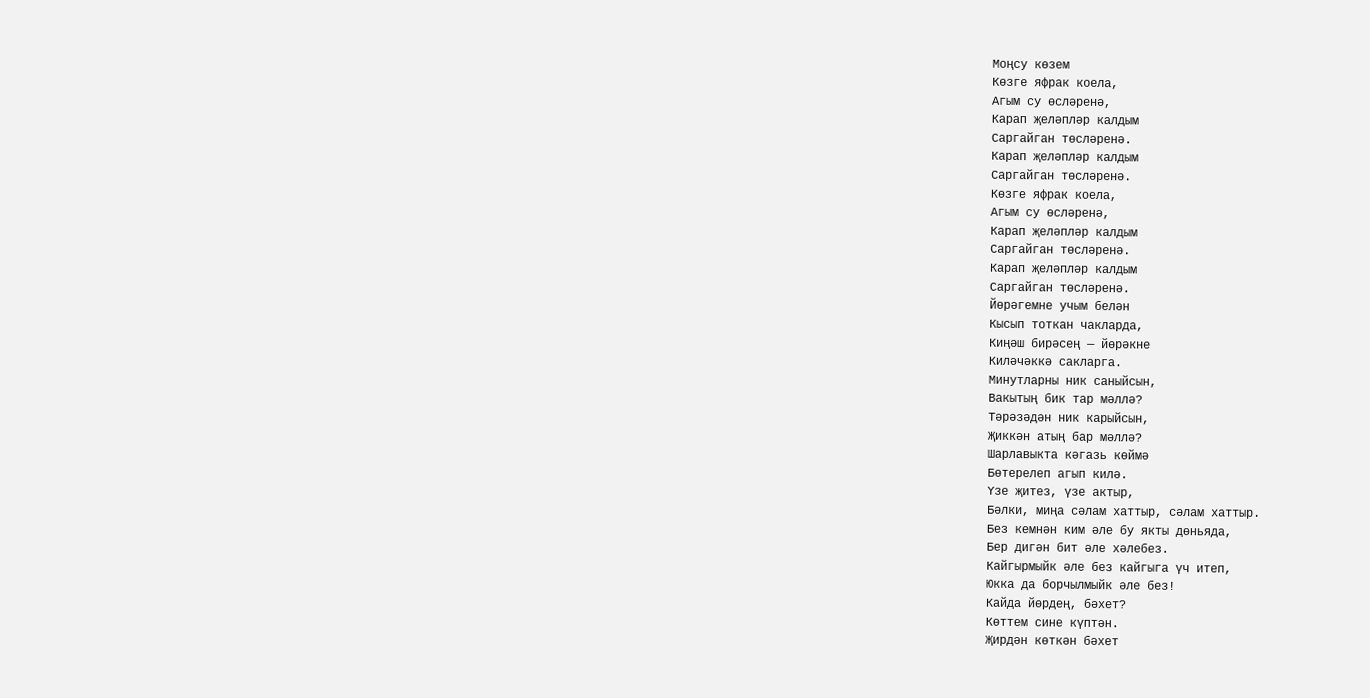Моңсу көзем
Көзге яфрак коела,
Агым су өсләренә,
Карап җеләпләр калдым
Саргайган төсләренә.
Карап җеләпләр калдым
Саргайган төсләренә.
Көзге яфрак коела,
Агым су өсләренә,
Карап җеләпләр калдым
Саргайган төсләренә.
Карап җеләпләр калдым
Саргайган төсләренә.
Йөрәгемне учым белән
Кысып тоткан чакларда,
Киңәш бирәсең — йөрәкне
Киләчәккә сакларга.
Минутларны ник саныйсын,
Вакытың бик тар мәллә?
Тәрәзәдән ник карыйсын,
Җиккән атың бар мәллә?
Шарлавыкта кәгазь көймә
Бөтерелеп агып килә.
Үзе җитез, үзе актыр,
Бәлки, миңа сәлам хаттыр, сәлам хаттыр.
Без кемнән ким әле бу якты дөньяда,
Бер дигән бит әле хәлебез.
Кайгырмыйк әле без кайгыга үч итеп,
Юкка да борчылмыйк әле без!
Кайда йөрдең, бәхет?
Көттем сине күптән.
Җирдән көткән бәхет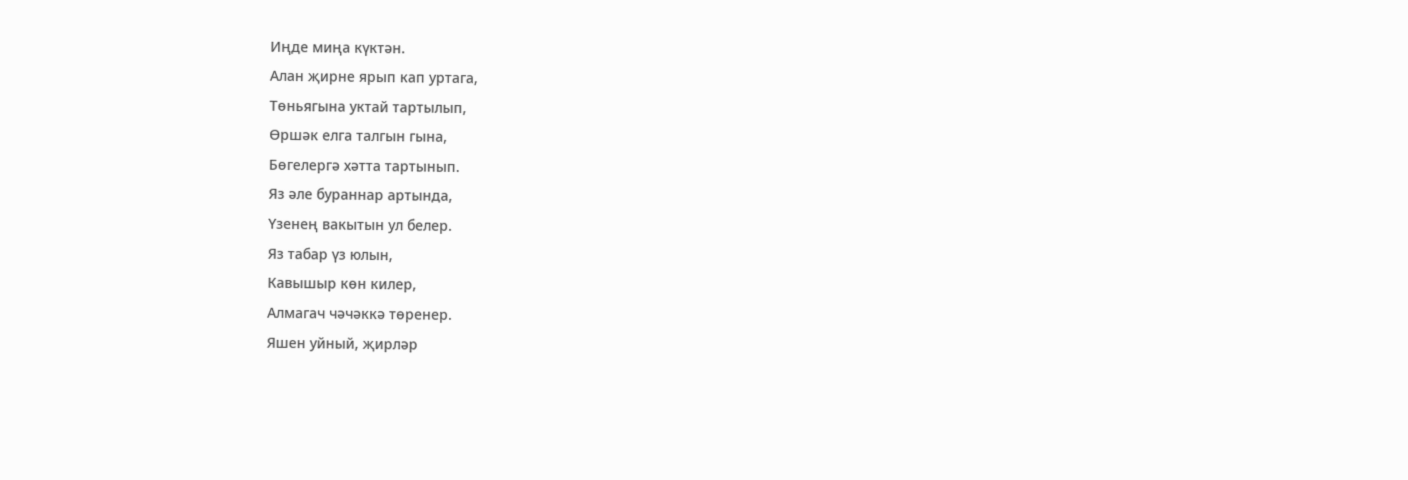Иңде миңа күктән.
Алан җирне ярып кап уртага,
Төньягына уктай тартылып,
Өршәк елга талгын гына,
Бөгелергә хәтта тартынып.
Яз әле бураннар артында,
Үзенең вакытын ул белер.
Яз табар үз юлын,
Кавышыр көн килер,
Алмагач чәчәккә төренер.
Яшен уйный, җирләр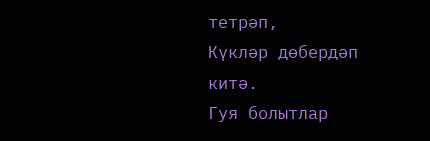тетрәп,
Күкләр дөбердәп китә.
Гуя болытлар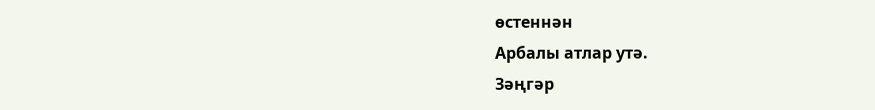өстеннән
Арбалы атлар утә.
Зәңгәр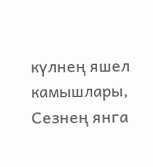күлнең яшел камышлары,
Сезнең янга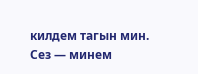килдем тагын мин.
Сез — минем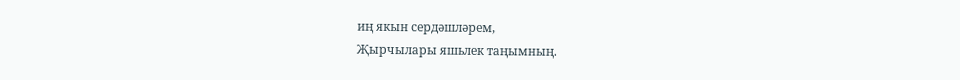иң якын сердәшләрем,
Җырчылары яшьлек таңымның.